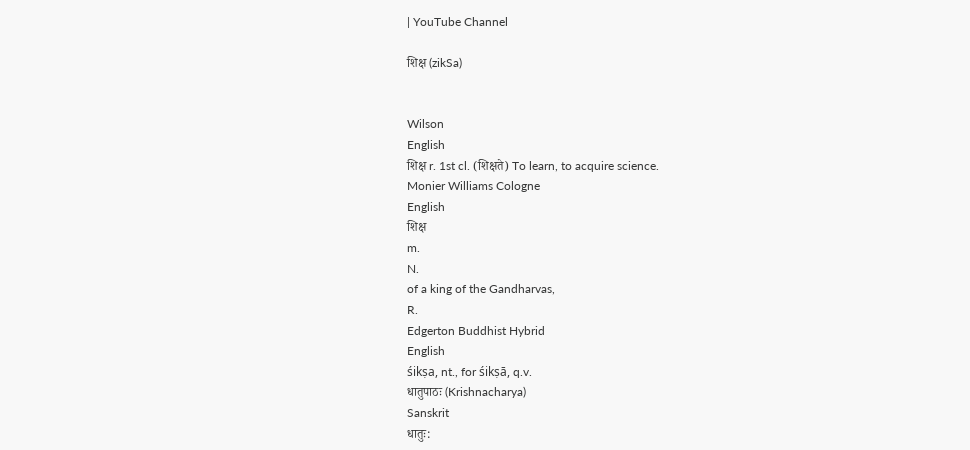| YouTube Channel

शिक्ष (zikSa)


Wilson
English
शिक्ष r. 1st cl. (शिक्षते) To learn, to acquire science.
Monier Williams Cologne
English
शिक्ष
m.
N.
of a king of the Gandharvas,
R.
Edgerton Buddhist Hybrid
English
śikṣa, nt., for śikṣā, q.v.
धातुपाठः (Krishnacharya)
Sanskrit
धातुः: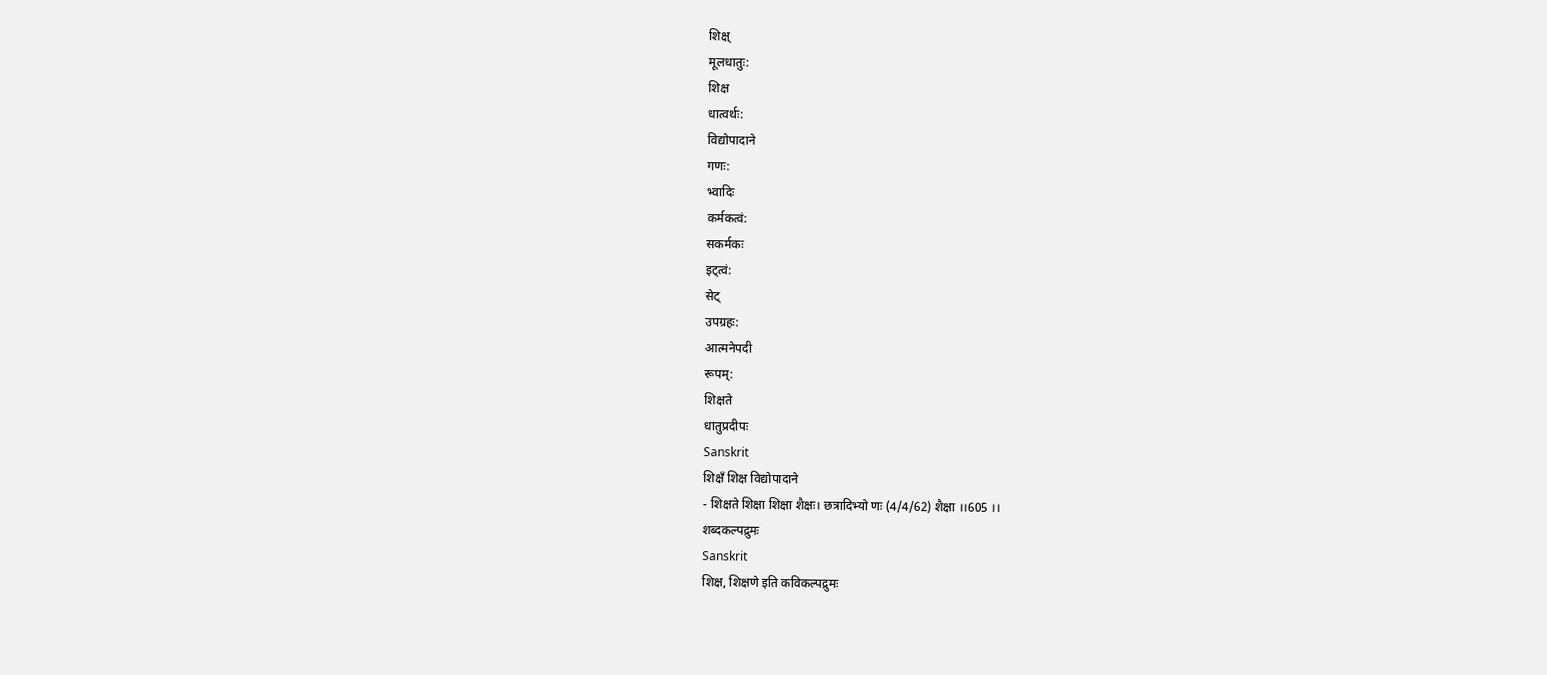शिक्ष्
मूलधातुः:
शिक्ष
धात्वर्थः:
विद्योपादाने
गणः:
भ्वादिः
कर्मकत्वं:
सकर्मकः
इट्त्वं:
सेट्
उपग्रहः:
आत्मनेपदी
रूपम्:
शिक्षते
धातुप्रदीपः
Sanskrit
शिक्षँ शिक्ष विद्योपादाने
- शिक्षते शिक्षा शिक्षा शैक्षः। छत्रादिभ्यो णः (4/4/62) शैक्षा ।।605 ।।
शब्दकल्पद्रुमः
Sanskrit
शिक्ष, शिक्षणे इति कविकल्पद्रुमः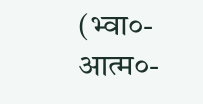(भ्वा०-आत्म०-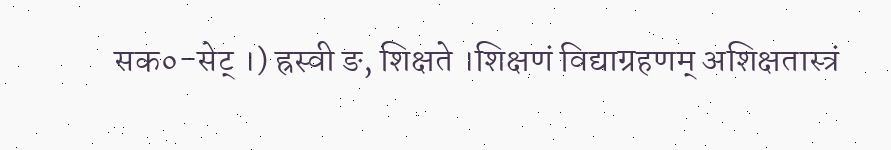सक०-सेट् ।) ह्रस्वी ङ, शिक्षते ।शिक्षणं विद्याग्रहणम् अशिक्षतास्त्रं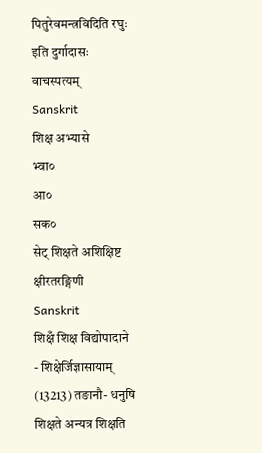पितुरेवमन्त्रविदिति रघुः इति दुर्गादासः
वाचस्पत्यम्
Sanskrit
शिक्ष अभ्यासे
भ्वा०
आ०
सक०
सेट् शिक्षते अशिक्षिष्ट
क्षीरतरङ्गिणी
Sanskrit
शिक्षँ शिक्ष विद्योपादाने
- शिक्षेर्जिज्ञासायाम् (13213) तङानौ- धनुषि शिक्षते अन्यत्र शिक्षति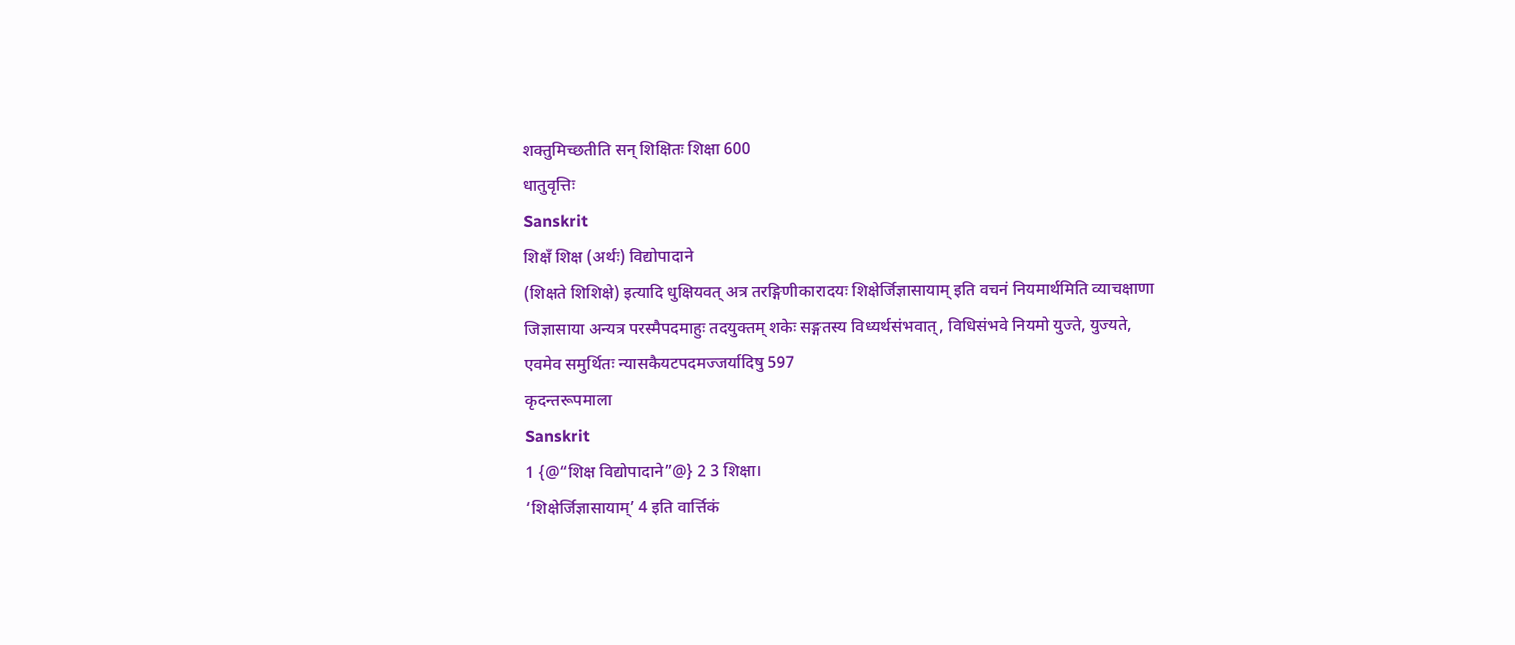शक्तुमिच्छतीति सन् शिक्षितः शिक्षा 600
धातुवृत्तिः
Sanskrit
शिक्षँ शिक्ष (अर्थः) विद्योपादाने
(शिक्षते शिशिक्षे) इत्यादि धुक्षियवत् अत्र तरङ्गिणीकारादयः शिक्षेर्जिज्ञासायाम् इति वचनं नियमार्थमिति व्याचक्षाणा जिज्ञासाया अन्यत्र परस्मैपदमाहुः तदयुक्तम् शकेः सङ्गतस्य विध्यर्थसंभवात्, विधिसंभवे नियमो युज्ते, युज्यते, एवमेव समुर्थितः न्यासकैयटपदमज्जर्यादिषु 597
कृदन्तरूपमाला
Sanskrit
1 {@“शिक्ष विद्योपादाने”@} 2 3 शिक्षा।
‘शिक्षेर्जिज्ञासायाम्’ 4 इति वार्त्तिकं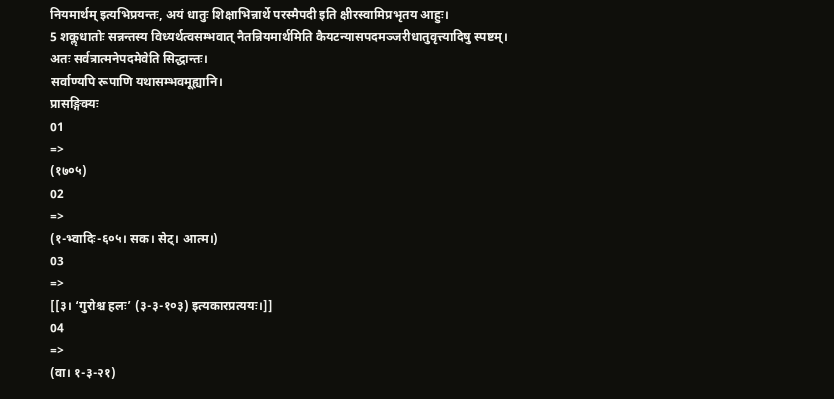नियमार्थम् इत्यभिप्रयन्तः, अयं धातुः शिक्षाभिन्नार्थे परस्मैपदी इति क्षीरस्वामिप्रभृतय आहुः।
5 शकॢधातोः सन्नन्तस्य विध्यर्थत्वसम्भवात् नैतन्नियमार्थमिति कैयटन्यासपदमञ्जरीधातुवृत्त्यादिषु स्पष्टम्।
अतः सर्वत्रात्मनेपदमेवेति सिद्धान्तः।
सर्वाण्यपि रूपाणि यथासम्भवमूह्यानि।
प्रासङ्गिक्यः
01
=>
(१७०५)
02
=>
(१-भ्वादिः-६०५। सक। सेट्। आत्म।)
03
=>
[[३। ‘गुरोश्च हलः’ (३-३-१०३) इत्यकारप्रत्ययः।]]
04
=>
(वा। १-३-२१)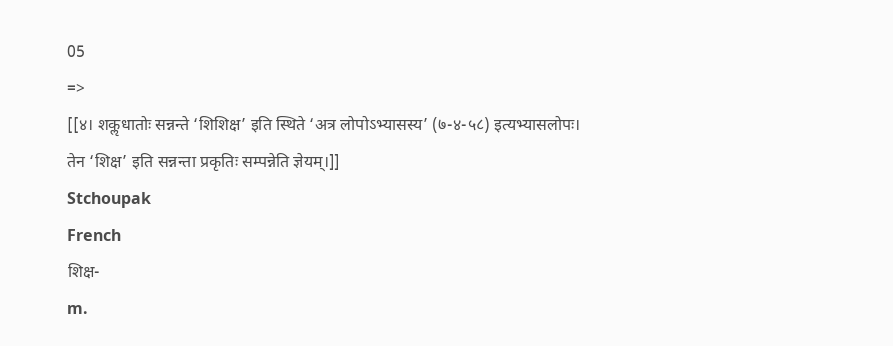05
=>
[[४। शकॢधातोः सन्नन्ते ‘शिशिक्ष’ इति स्थिते ‘अत्र लोपोऽभ्यासस्य’ (७-४-५८) इत्यभ्यासलोपः। तेन ‘शिक्ष’ इति सन्नन्ता प्रकृतिः सम्पन्नेति ज्ञेयम्।]]
Stchoupak
French
शिक्ष-
m.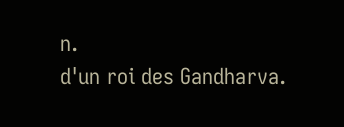n.
d'un roi des Gandharva.